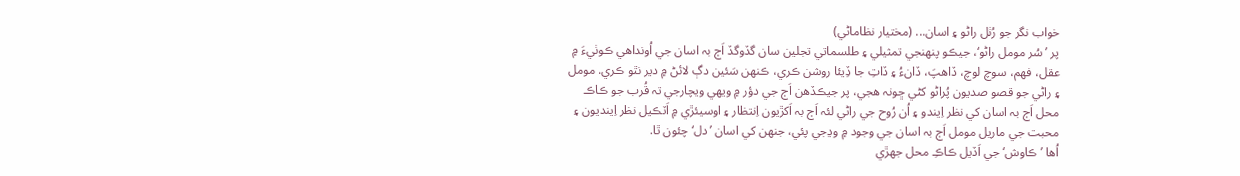خواب نگر جو رُٺل راڻو ۽ اسان... (مختيار نظاماڻي)
پر ’سُر مومل راڻو‘، جيڪو پنھنجي تمثيلي ۽ طلسماتي تجلين سان گڏوگڏ اَڄ بہ اسان جي اُونداهي ڪوٺيءَ ۾ عقل، فھم، سوچ لوچ، ڏاهپَ، ڏانءُ ۽ ڏاتِ جا ڏِيئا روشن ڪري، ڪنھن سَئين دڳ لائڻ ۾ دير نٿو ڪري. مومل ۽ راڻي جو قصو صديون پُراڻو کڻي ڇونہ هجي، پر جيڪڏهن اَڄ جي دؤر ۾ ويھي ويچارجي تہ قُرب جو ڪاڪ محل اَڄ بہ اسان کي نظر اِيندو ۽ اُن رُوح جي راڻي لئہ اَڄ بہ اَکڙيون اِنتظار ۽ اوسيئڙي ۾ اَٽڪيل نظر اِينديون ۽ محبت جي ماريل مومل اَڄ بہ اسان جي وجود ۾ وڍجي پئي، جنھن کي اسان ’دل‘ چئون ٿا.
اُها ’ڪاوش‘ جي اَڏيل ڪاڪِ محل جھڙي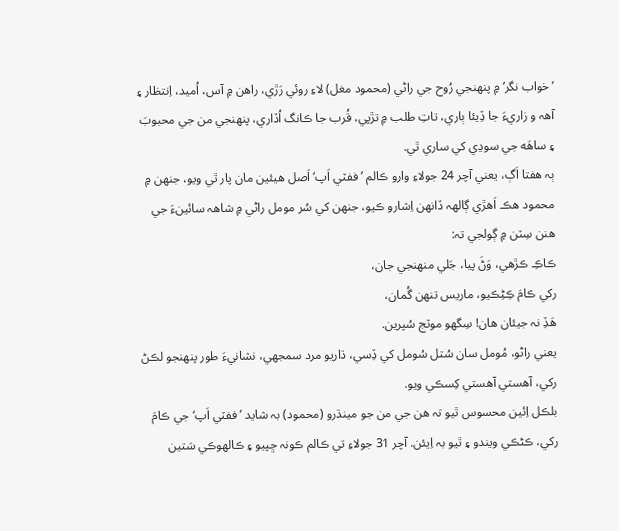’خواب نگر‘ ۾ پنھنجي رُوح جي راڻي (محمود مغل) لاءِ روئي رَڙي، راهن ۾ آس، اُميد، اِنتظار ۽ آھہ و زاريءَ جا ڏِيئا ٻاري، تاتِ طلب ۾ تڙپي، قُرب جا ڪانگ اُڏاري، پنھنجي من جي محبوبَ ۽ ساهَه جي سوڍي کي ساري ٿي.
ٻہ هفتا اَڳ، يعني آچر 24 جولاءِ وارو ڪالم ’ففٽي اَپ‘ اَصل هيئين مان پار ٿي ويو، جنھن ۾ محمود هڪ اَهڙي ڳالھہ ڏانھن اِشارو ڪيو، جنھن کي سُر مومل راڻي ۾ شاھہ سائينءَ جي هنن سِٽن ۾ ڳولجي تہ:
ڪاڪِ ڪڙهي، وَڻَ پيا، جَلي منھنجي جان،
رکي ڪامَ ڪِڻِڪيو، ماريس تنھن گُمان،
هَڏِ نہ جيئان هان! سِگهو موٽج سُپرين.
يعني راڻو، مُومل سان سُتل سُومل کي ڏِسي، ڌاريو مرد سمجهي، نشانيءَ طور پنھنجو لڪڻ رکي، آهستي آهستي کِسڪي ويو.
بلڪل اِئين محسوس ٿيو تہ هن جي من جو مينڌرو (محمود) بہ شايد ’ففٽي اَپ‘ جي ڪامَ رکي، ڪڻڪي ويندو ۽ ٿيو بہ اِيئن. آچر 31 جولاءِ تي ڪالم ڪونہ ڇپيو ۽ ڪالھوڪي سَتين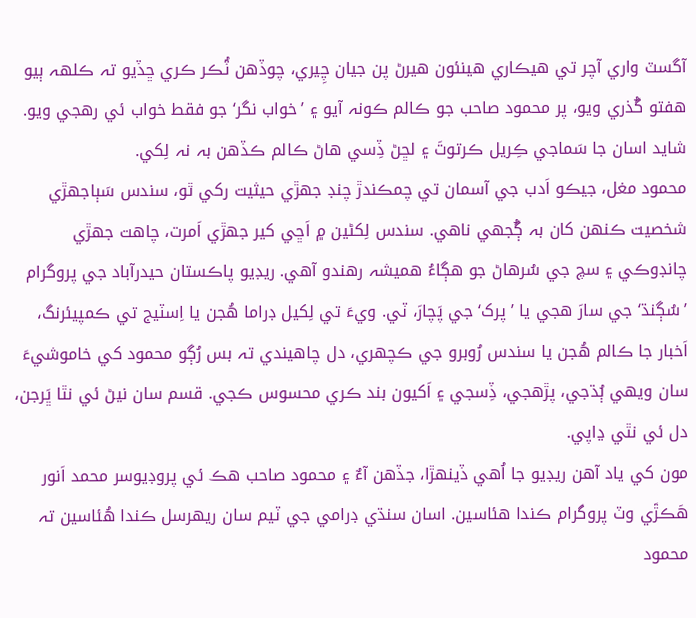آگسٽ واري آچر تي هيڪاري هينئون هيرڻ پن جيان چِيري، چوڏهن ٽُڪر ڪري ڇڏيو تہ ڪلھہ ٻيو هفتو گُذري ويو، پر محمود صاحب جو ڪالم ڪونہ آيو ۽ ’خواب نگر‘ جو فقط خواب ئي رهجي ويو. شايد اسان جا سَماجي ڪِريل ڪرتوتَ ۽ لڇڻ ڏِسي هاڻ ڪالم ڪڏهن بہ نہ لِکي.
محمود مغل، جيڪو اَدب جي آسمان تي چمڪندڙ چنڊ جھڙي حيثيت رکي ٿو، سندس سَٻاجهڙي شخصيت ڪنھن کان بہ ڳُجهي ناهي. سندس لِکڻين ۾ اَڇي کير جھڙي اَمرت، چاهت جھڙي چانڊوڪي ۽ سچ جي سُرهاڻ جو هڳاءُ هميشہ رهندو آهي. ريڊيو پاڪستان حيدرآباد جي پروگرام ’سُڳنڌ‘ جي سارَ هجي يا ’پرک‘ جي پَچارَ، ٽي. ويءَ تي لِکيل ڊراما هُجن يا اِسٽيج تي ڪمپيئرنگ، اَخبار جا ڪالم هُجن يا سندس رُوبرو جي ڪچھري، دل چاهيندي تہ بس رُڳو محمود کي خاموشيءَ سان ويھي ٻُڌجي، پڙهجي، ڏِسجي ۽ اَکيون بند ڪري محسوس ڪجي. قسم سان نيڻ ئي نٿا ڀَرجن، دل ئي نٿي ڍاپي.
مون کي ياد آهن ريڊيو جا اُهي ڏينھڙا، جڏهن آءٌ ۽ محمود صاحب هڪ ئي پروڊيوسر محمد اَنور هَڪڙَي وٽ پروگرام ڪندا هئاسين. اسان سنڌي ڊرامي جي ٽيم سان ريھرسل ڪندا هُئاسين تہ محمود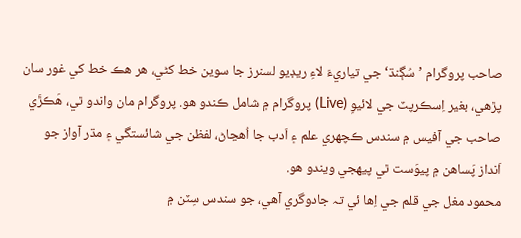صاحب پروگرام ’سُڳنڌ‘ جي تياريءَ لاءِ ريڊيو لسنرز جا سوين خط کڻي، هر هڪ خط کي غور سان پڙهي، بغير اِسڪرپٽ جي لائيوِ (Live) پروگرام ۾ شامل ڪندو هو. پروگرام مان واندو ٿي، هَڪڙَي صاحب جي آفيس ۾ سندس ڪچھري علم ۽ اَدب جا اُهڃاڻ، لفظن جي شائستگي ۽ مڌر آواز جو اَنداز پَساهن ۾ پيوَست ٿي پيھجي ويندو هو.
محمود مغل جي قلم جي اِها ئي تہ جادوگري آهي، جو سندس سِٽن ۾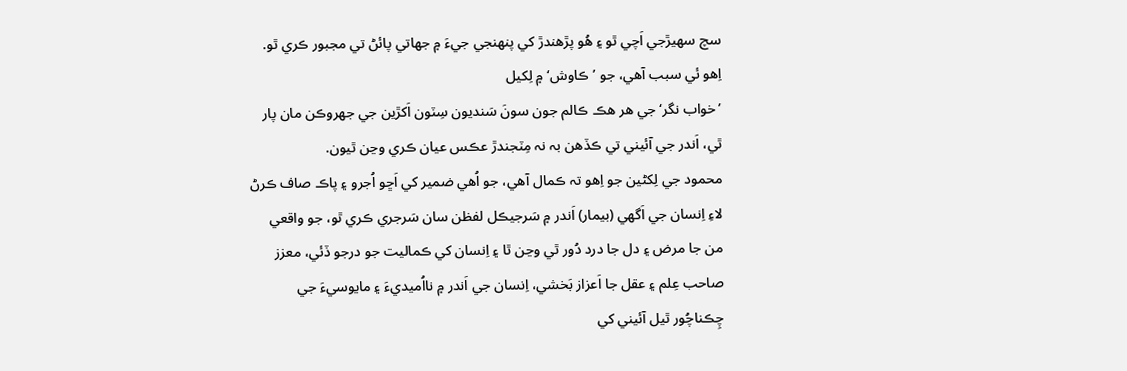سچ سھيڙجي اَچي ٿو ۽ هُو پڙهندڙ کي پنھنجي جيءَ ۾ جهاتي پائڻ تي مجبور ڪري ٿو. اِهو ئي سبب آهي، جو ’ڪاوش‘ ۾ لِکيل
’خواب نگر‘ جي هر هڪ ڪالم جون سونَ سَنديون سِٽون اَکڙين جي جهروڪن مان پار ٿي، اَندر جي آئيني تي ڪڏهن بہ نہ مِٽجندڙ عڪس عيان ڪري وڃن ٿيون.
محمود جي لِکڻين جو اِهو تہ ڪمال آهي، جو اُهي ضمير کي اَڇو اُجرو ۽ پاڪ صاف ڪرڻ لاءِ اِنسان جي اَگهي (بيمار) اَندر ۾ سَرجيڪل لفظن سان سَرجري ڪري ٿو، جو واقعي من جا مرض ۽ دل جا درد دُور ٿي وڃن ٿا ۽ اِنسان کي ڪماليت جو درجو ڏئي، معزز صاحب عِلم ۽ عقل جا اَعزاز بَخشي، اِنسان جي اَندر ۾ نااُميديءَ ۽ مايوسيءَ جي چِڪناچُور ٿيل آئيني کي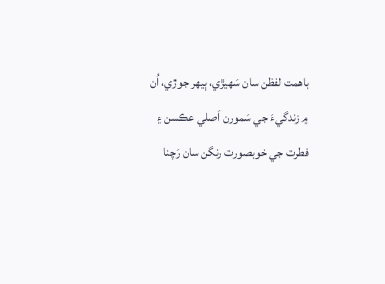باهمت لفظن سان سَھيڙي، ٻيھر جوڙي، اُن ۾ زندگيءَ جي سَمورن اَصلي عڪسن ۽ فطرت جي خوبصورت رنگن سان رَچنا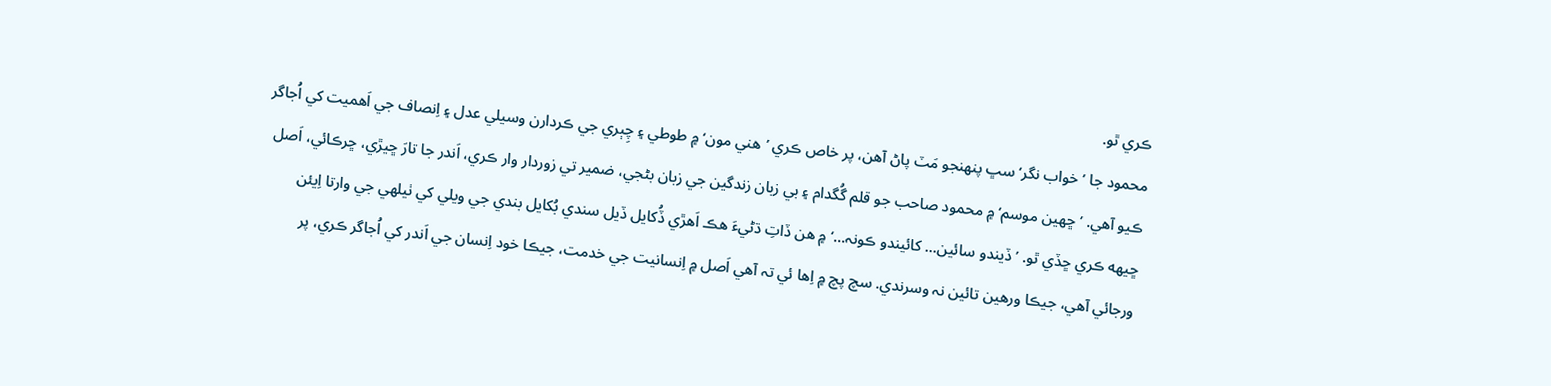ڪري ٿو.
محمود جا ’خواب نگر‘ سڀ پنھنجو مَٽ پاڻ آهن، پر خاص ڪري ’هني مون‘ ۾ طوطي ۽ چِٻري جي ڪردارن وسيلي عدل ۽ اِنصاف جي اَهميت کي اُجاگر ڪيو آهي. ’ڇھين موسم‘ ۾ محمود صاحب جو قلم گُگدام ۽ بي زبان زندگين جي زبان بڻجي، ضمير تي زوردار وار ڪري، اَندر جا تارَ ڇيڙي، ڇرڪائي، اَصل ڇيھه ڪري ڇڏي ٿو. ’ڏيندو سائين... کائيندو ڪونہ...‘ ۾ هن ڏاتِ ڌڻيءَ هڪ اَهڙي ڏُکايل ڏيل سندي بُکايل بندي جي ويلي کي ٺيلھي جي وارتا اِيئن ورجائي آهي، جيڪا ورهين تائين نہ وسرندي. سچ پچ ۾ اِها ئي تہ آهي اَصل ۾ اِنسانيت جي خدمت، جيڪا خود اِنسان جي اَندر کي اُجاگر ڪري، پر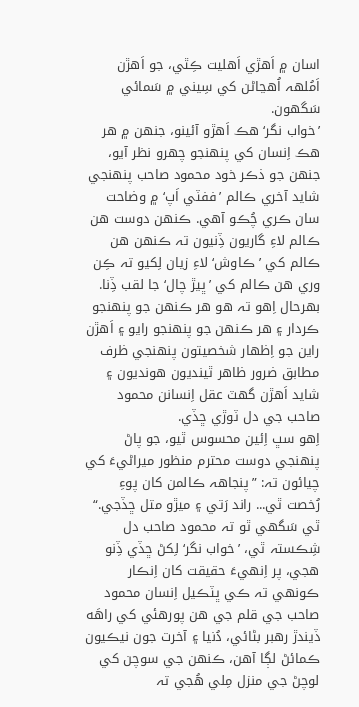اسان ۾ اَهڙي اَهليت ڪِٿي، جو اَهڙن اَمُلھہ اُهڃاڻن کي سِيني ۾ سَمائي سَگهون.
’خواب نگر‘ هڪ اَهڙو آئينو، جنھن ۾ هر هڪ اِنسان کي پنھنجو چھرو نظر آيو، جنھن جو ذڪر خود محمود صاحب پنھنجي شايد آخري ڪالم ’ففٽي اَپ‘ ۾ وضاحت سان ڪري چُڪو آهي. ڪنھن دوست هن ڪالم لاءِ گاريون ڏِنيون تہ ڪنھن هن ڪالم کي ’ڪاوش‘ لاءِ زيان لِکيو تہ ڪِن وري هن ڪالم کي ’ڀيڙ چال‘ جا لقب ڏِنا.
بھرحال اِهو تہ هو هر ڪنھن جو پنھنجو ڪردار ۽ هر ڪنھن جو پنھنجو رايو ۽ اَهڙن راين جو اِظھار شخصيتون پنھنجي ظرف مطابق ضرور ظاهر ٿينديون هونديون ۽ شايد اَهڙن گهٽ عقل اِنسانن محمود صاحب جي دل ٽوڙي ڇڏي.
اِهو سڀ اِئين محسوس ٿيو، جو پاڻ پنھنجي دوست محترم منظور ميراڻيءَ کي چيائون تہ: ”پنجاھہ ڪالمن کان پوءِ رُخصت ٿي... راند رَتي ۽ ميڙو متل ڇڏجي.“ ٿي سَگهي ٿو تہ محمود صاحب دل شِڪستہ ٿي، ’خواب نگر‘ لِکڻ ڇڏي ڏِنو هجي، پر اِنھيءَ حقيقت کان اِنڪار ڪونھي تہ ڪي ڀٽڪيل اِنسان محمود صاحب جي قلم جي هن پورهئي کي راهَه ڏيندڙ رهبر بڻائي، دُنيا ۽ آخرت جون نيڪيون ڪمائڻ لڳا آهن، ڪنھن جي سوچن کي لوچڻ جي منزل مِلي هُجي تہ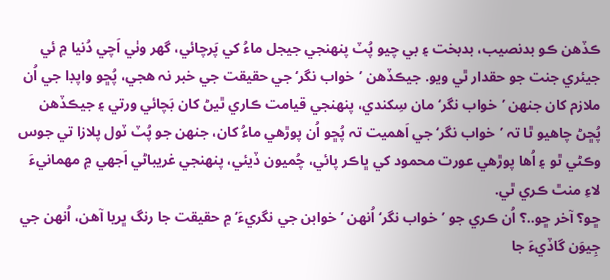ڪڏهن ڪو بدنصيب، بدبخت ۽ بي چيو پُٽ پنھنجي جيجل ماءُ کي پَرچائي، گهر وٺي اَچي دُنيا ۾ ئي جيئري جنت جو حقدار ٿي ويو. جيڪڏهن ’خواب نگر‘ جي حقيقت جي خبر نہ هجي، پُڇو واپڊا جي اُن ملازم کان جنھن ’خواب نگر‘ مان سِکندي، پنھنجي قيامت ڪاري ٿيڻ کان بَچائي ورتي ۽ جيڪڏهن پُڇڻ چاهيو ٿا تہ ’خواب نگر‘ جي اَهميت تہ پُڇو اُن پوڙهي ماءُ کان، جنھن جو پُٽ ٽول پلازا تي جوس وڪڻي ٿو ۽ اُها پوڙهي عورت محمود کي ڀاڪر پائي، چُميون ڏيئي، پنھنجي غريباڻي اَجهي ۾ مھمانيءَ لاءِ منٿ ڪري ٿي.
ڇو؟ آخر ڇو..؟ اُن ڪري جو ’خواب نگر‘ اُنھن ’خوابن جي نگريءَ‘ ۾ حقيقت جا رنگ ڀريا آهن، اُنھن جي جِيوَن گاڏيءَ جا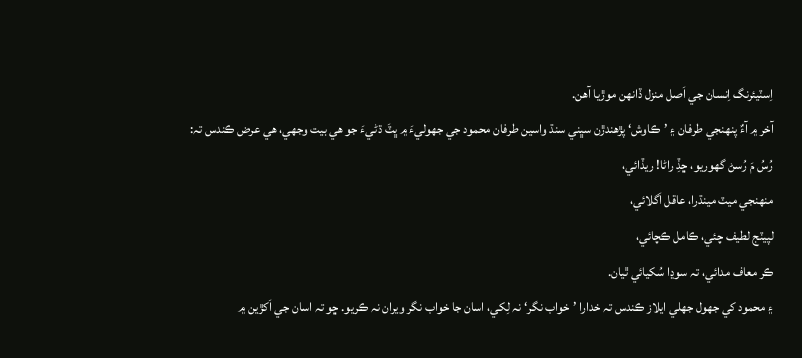اِسٽيئرنگ اِنسان جي اَصل منزل ڏانھن موڙيا آهن.
آخر ۾ آءٌ پنھنجي طرفان ۽ ’ڪاوش‘ پڙهندڙن سڀني سنڌ واسين طرفان محمود جي جهوليءَ ۾ ڀٽَ ڌڻيءَ جو هي بيت وجهي، هي عرض ڪندس تہ:
رُسُ مَ رُسڻ گهوريو، ڇڏِ راڻا! ريڏائي،
منھنجي ميٽ مينڌرا، عاقل اَگلائي،
لپيٽج لطيف چئي، ڪامل ڪچائي،
ڪر معاف مدائي، تہ سوڍا سُکيائي ٿيان.
۽ محمود کي جهول جهلي ايلاز ڪندس تہ خدارا ’خواب نگر‘ نہ لِکي، اسان جا خواب نگر ويران نہ ڪريو. ڇو تہ اسان جي اَکڙين ۾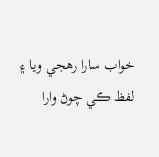خواب سارا رهجي ويا ۽ لفظ ڪي چوڻ وارا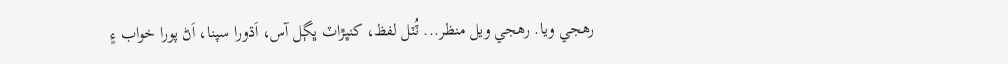رهجي ويا. رهجي ويل منظر... ٽُٽل لفظ، کنڀڙاٽ ڀڳل آس، اَڌورا سپنا، اَڻ پورا خواب ۽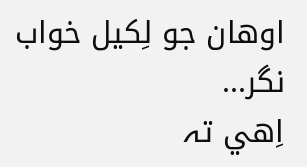اوهان جو لِکيل خواب نگر...
اِهي تہ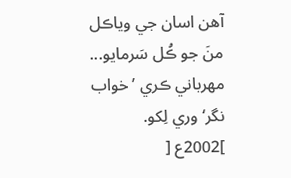آهن اسان جي وياڪل منَ جو ڪُل سَرمايو... مھرباني ڪري ’خواب نگر‘ وري لِکو.
]2002ع [